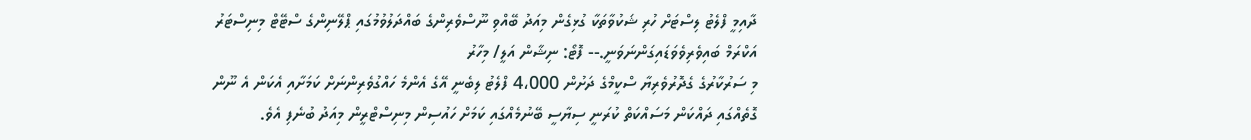ދާއިމީ ފްލެޓު ލިސްޓަށް ހުރި ޝަކުވާތަކާ ގުޅިގެން މިއަދު ބޭއްވި ނޫސްވެރިންގެ ބައްދަލުވުމުގައި ޕްލޭނިންގެ ސްޓޭޓް މިނިސްޓަރު އަކްރަމް ބައިވެރިވެވަޑައިގަންނަވަނީ.-- ފޮޓޯ: ނިޝާން އަލީ/ މިހާރު
މި ސަރުކާރުގެ ގެދޮރުވެރިޔާ ސްކީމްގެ ދަށުން 4،000 ފްލެޓު ލިބެނީ އޭގެ އެންމެ ހައްގުވެރިންނަށް ކަމަށާއި އެކަން އެ ނޫން ގޮތެއްގައި ދައްކަން މަސައްކަތް ކުރަނީ ސިޔާސީ ބޭނުމެއްގައި ކަމަށް ހައުސިން މިނިސްޓްރީން މިއަދު ބުނެފި އެވެ.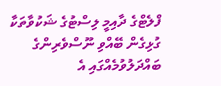ފްލެޓްގެ ދާއިމީ ލިސްޓުގެ ޝަކުވާތަކާ ގުޅިގެން ބޭއްވި ނޫސްވެރިންގެ ބައްދަލުވުމެއްގައި އެ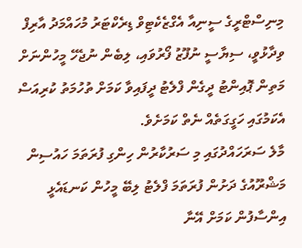މިނިސްޓްރީގެ ސީނިއާ އެގްޒެކެޓިވް ޑިރެކްޓަރު މުހައްމަދު އާރިފް ވިދާޅުވީ، ސިޔާސީ ނުފޫޒު ފޯރުވައި، ލިބެން ނުޖެހޭ މީހުންނަށް މަތިން ޕޮއިންޓު ދީގެން ފްލެޓު ދީފައިވާ ކަމަށް ތުހުމަތު ކުރިއަސް އެކަމުގައި ހަގީގަތެއް ނެތް ކަމަށެވެ.
މާލެ ސަރަހައްދުގައި މި ސަރުކާރުން ހިންގި ފުރަތަމަ ހައުސިން މަޝްރޫއުގެ ދަށުން ފުރަތަމަ ފްލެޓު ލިބޭ މީހުން ކަނޑައެޅީ އިންސާފުން ކަމަށް އޭނާ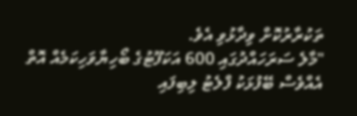ތަކުރާރުކޮށް ވިދާޅުވި އެވެ.
"މާލެ ސަރަހައްދުގައި 600 އަކަފޫޓުގެ ބޯހިޔާވަހިކަމެއް އޮތް އެއްވެސް ބޭފުޅަކު ފްލެޓު ލިބިފައި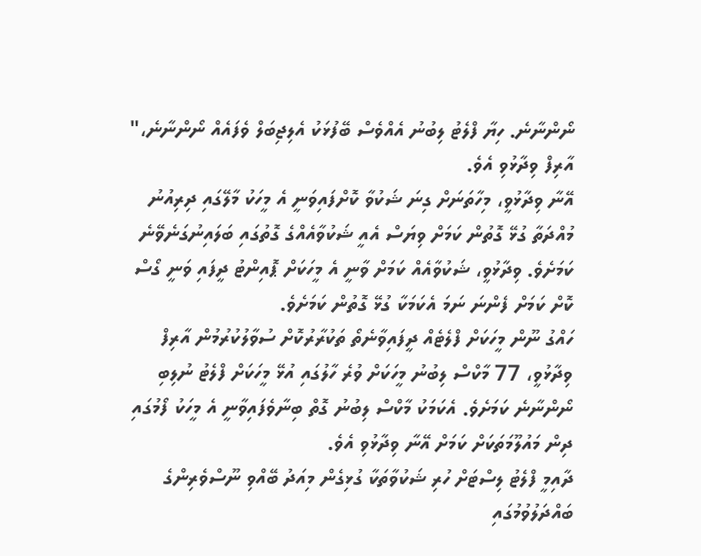ނޯންނާނެ. ހިޔާ ފްލެޓު ލިބުނު އެއްވެސް ބޭފުޅަކު އެލިޖިބަލް ވެފައެއް ނޯންނާނެ،" އާރިފް ވިދާޅުވި އެވެ.
އޭނާ ވިދާޅުވީ، މިހާތަނަށް ގިނަ ޝަކުވާ ކޮށްފައިވަނީ އެ މީހަކު މާލޭގައި ދިރިއުނު މުއްދަތާ ގުޅޭ ގޮތުން ކަމަށް ވިޔަސް އެއީ ޝަކުވާއެއްގެ ގޮތުގައި ބަލައިނުގަނެވޭނެ ކަމަށެވެ. ވިދާޅުވީ، ޝަކުވާއެއް ކަމަށް ވާނީ އެ މީހަކަށް ޕޮއިންޓު ދީފައި ވަނީ ގޯސް ކޮށް ކަމަށް ފެންނަ ނަމަ އެކަމަކާ ގުޅޭ ގޮތުން ކަމަށެވެ.
ހައްގު ނޫން މީހަކަށް ފްލެޓެއް ދީފައިވާނެތޯ ތަކުރާރުކޮށް ސުވާލުކުރުމުން އާރިފް ވިދާޅުވީ، 77 މާކްސް ލިބުނު މީހަކަށް ވުރެ ހާލުގައި އުޅޭ މީހަކަށް ފްލެޓު ނުލިބި ނޯންނާނެ ކަމަށެވެ. އެކަމަކު މާކްސް ލިބުނު ގޮތް ބިނާވެފައިވާނީ އެ މީހަކު ފޯމުގައި ދިން މައުލޫމަތަކަށް ކަމަށް އޭނާ ވިދާޅުވި އެވެ.
ދާއިމީ ފްލެޓު ލިސްޓަށް ހުރި ޝަކުވާތަކާ ގުޅިގެން މިއަދު ބޭއްވި ނޫސްވެރިންގެ ބައްދަލުވުމުގައި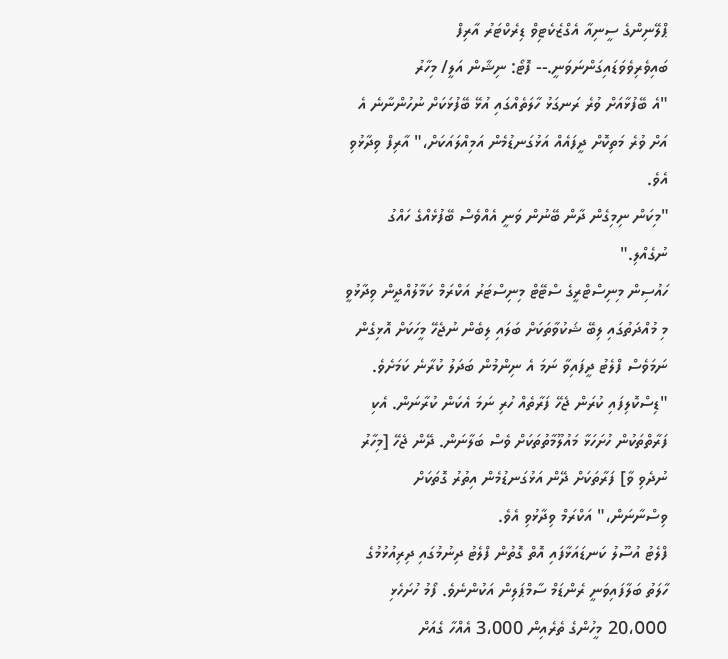ޕްލޭނިންގެ ސީނިއާ އެގްޒެކެޓިވް ޑިރެކްޓަރު އާރިފް ބައިވެރިވެވަޑައިގަންނަވަނީ.-- ފޮޓޯ: ނިޝާން އަލީ/ މިހާރު
"އެ ބޭފުޅާއަށް ވުރެ ރަނގަޅު ހާލަތެއްގައި އުޅޭ ބޭފުޅަކަށް ނުހުންނާނެ އެ އަށް ވުރެ މަތިކޮށް ދީފައެއް އަޅުގަނޑުމެން އަމިއްލައަކަށް،" އާރިފް ވިދާޅުވި އެވެ.
"މިކަން ނިމިގެން ދާން ބޭނުން ވަނީ އެއްވެސް ބޭފުޅެއްގެ ހައްގު ނުގެއްލި."
ހައުސިން މިނިސްޓްރީގެ ސްޓޭޓް މިނިސްޓަރު އަކްރަމް ކަމާލުއްދީން ވިދާޅުވީ މި މުއްދަތުގައި ލިބޭ ޝަކުވާތަކަށް ބަލައި ލިބެން ނުޖެހޭ މީހަކަށް އޮޅިގެން ނަމަވެސް ފްލެޓު ދީފައިވާ ނަމަ އެ ނިންމުން ބަދަލު ކުރާނެ ކަމަށެވެ.
"ޑިސްކޮލިފައި ކުރަން ޖެހޭ ފަރާތެއް ހުރި ނަމަ އެކަން ކުރާނަން. އެކި ފަރާތްތަކުން ހުށަހަޅާ މައުލޫމާތުތަކަށް ވެސް ބަލާނަން. ދޭން ޖެހޭ [މިހާރު ނުދެވި ވާ] ފަރާތަކަށް ދޭން އަޅުގަނޑުމެން އިތުރު ގޮތަކަށް ވިސްނާނަން،" އަކްރަމް ވިދާޅުވި އެވެ.
ފްލެޓު އުސޫލު ކަނޑައަޅާފައި އޮތް ގޮތުން ފްލެޓު ދިނުމުގައި ދިރިއުޅުމުގެ ހާލަތު ބަލާފައިވަނީ ރެންޑަމް ސާމްޕަލިން އަކުންނެވެ. ފޯމު ހުށަހެޅި 20،000 މީހުންގެ ތެރެއިން 3،000 އެއްހާ ގެއަށް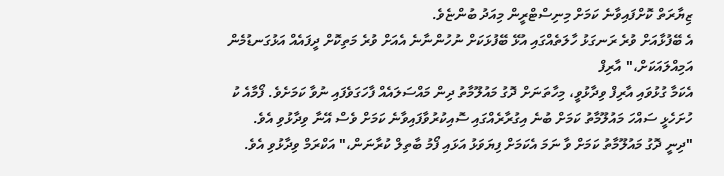ޒިޔާރަތް ކޮށްފައިވާނެ ކަމަށް މިނިސްޓްރީން މިއަދު ބުންޏެވެ.
އެ ބޭފުޅާއަށް ވުރެ ރަނގަޅު ހާލަތެއްގައި އުޅޭ ބޭފުޅަކަށް ނުހުންނާނެ އެއަށް ވުރެ މަތިކޮށް ދީފައެއް އަޅުގަނޑުމެން އަމިއްލައަކަށް،" އާރިފް
އެކަމާ ގުޅުވައި އާރިފް ވިދާޅުވީ، މިހާތަނަށް ދޮގު މައުލޫމާތު ދިން މައްސަލައެއް ފާހަގަވެފައި ނުވާ ކަމަށެވެ. ފޯމާއެ ކު ހުށަހެޅީ ސައްހަ މައުލޫމާތު ކަމަށް ބުނެ އިގުރާރެއްގައި ސޮއިކުރުވާފައިވާނެ ކަމަށް ވެސް އޭނާ ވިދާޅުވި އެވެ.
"ދިނީ ދޮގު މައުލޫމާތު ކަމަށް ވާ ނަމަ އެކަމަށް ފިޔަވަޅު އަޅައި ފޯމު ބާތިލް ކުރާނަން،" އަކްރަމް ވިދާޅުވި އެވެ.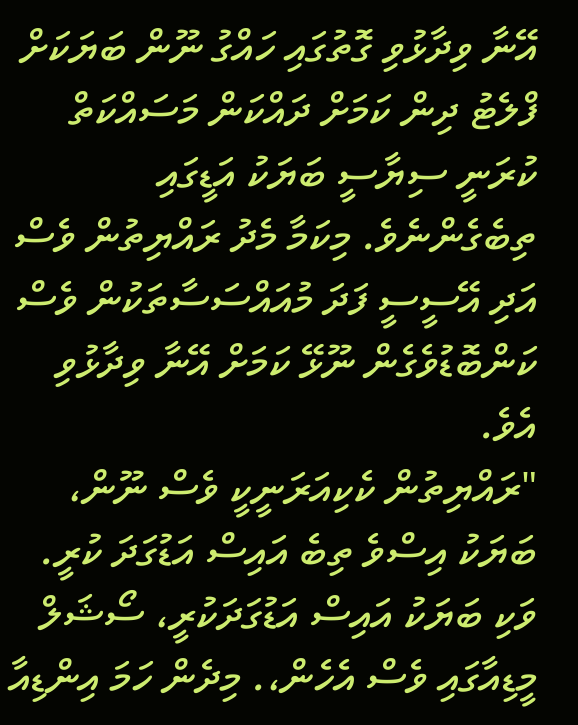އޭނާ ވިދާޅުވި ގޮތުގައި ހައްގު ނޫން ބަޔަކަށް ފްލެޓު ދިން ކަމަށް ދައްކަން މަސައްކަތް ކުރަނީ ސިޔާސީ ބަޔަކު އަޑީގައި ތިބެގެންނެވެ. މިކަމާ މެދު ރައްޔިތުން ވެސް އަދި އޭސީސީ ފަދަ މުއައްސަސާތަކުން ވެސް ކަންބޮޑުވެގެން ނޫޅޭ ކަމަށް އޭނާ ވިދާޅުވި އެވެ.
"ރައްޔިތުން ކެކިއަރަނީކީ ވެސް ނޫން، ބަޔަކު އިސްވެ ތިބެ އައިސް އަޑުގަދަ ކުރީ. ވަކި ބަޔަކު އައިސް އަޑުގަދަކުރީ، ސޯޝަލް މީޑިއާގައި ވެސް އެހެން،. މިދެން ހަމަ އިންޑިއާ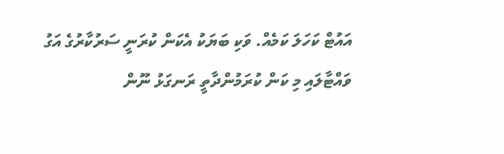އައުޓް ކަހަލަ ކަމެއް. ވަކި ބަޔަކު އެކަން ކުރަނީ ސަރުކާރުގެ އަގު ވައްޓާލައި މި ކަން ކުރަމުންދާތީ ރަނގަޅު ނޫން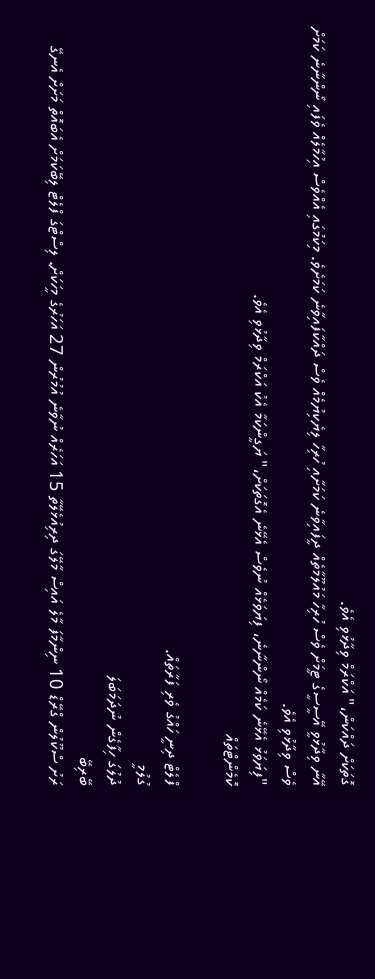ގޮތަކަށް ދައްކަން،" އަކްރަމް ވިދާޅުވި އެވެ.
އޭނާ ވިދާޅުވީ އޭސީސީގެ ޓީމަށް ވެސް ހުރިހާ މައުލޫމާތެއް ދީފައިވާނެ ކަމަށާއި ހުރިހާ ލިޔެކިޔުމެއް ވެސް ދައްކާފައިވާނެ ކަމަށެވެ. މިކަމުގައި އެއްވެސް އިހުމާލެއް ވެފައި ނޯންނާނެ ކަމަށް ވެސް ވިދާޅުވި އެވެ.
"ފިޔަވަޅު އެޅޭނެ ކަމެއް ނޯންނާނެ، ފިޔަވަޅެއް ނުވެސް އެޅޭނެ އެގޮތަކަށް،" ޔަގީންކަމާ އެކު އަކްރަމް ވިދާޅުވި އެވެ.
ކޮމެންޓްތައް

ފްލެޓް ދިނީ ހައްގު ވެރި ފަރާތައް.
ގުލުމީ
ދުލުގަ ހިފާގެން ނުދަމަބަލަ
ބޭރިބޭ
ރަށު ސްކޫލުން ގްރޭޑް 10 ނިންމާފަ މާލެ އައިސް މާލޭގަ ދިރިއުޅެލޭތާ 15 އަހަރެއް ނުވާނެ އުމުރުން 27 އަހަރުގެ މީހަކަށް. ލިސްޓްގަ ފްލެޓް ލިބޭކަމަށް އެބައޮތް މަށަށް އެނގޭ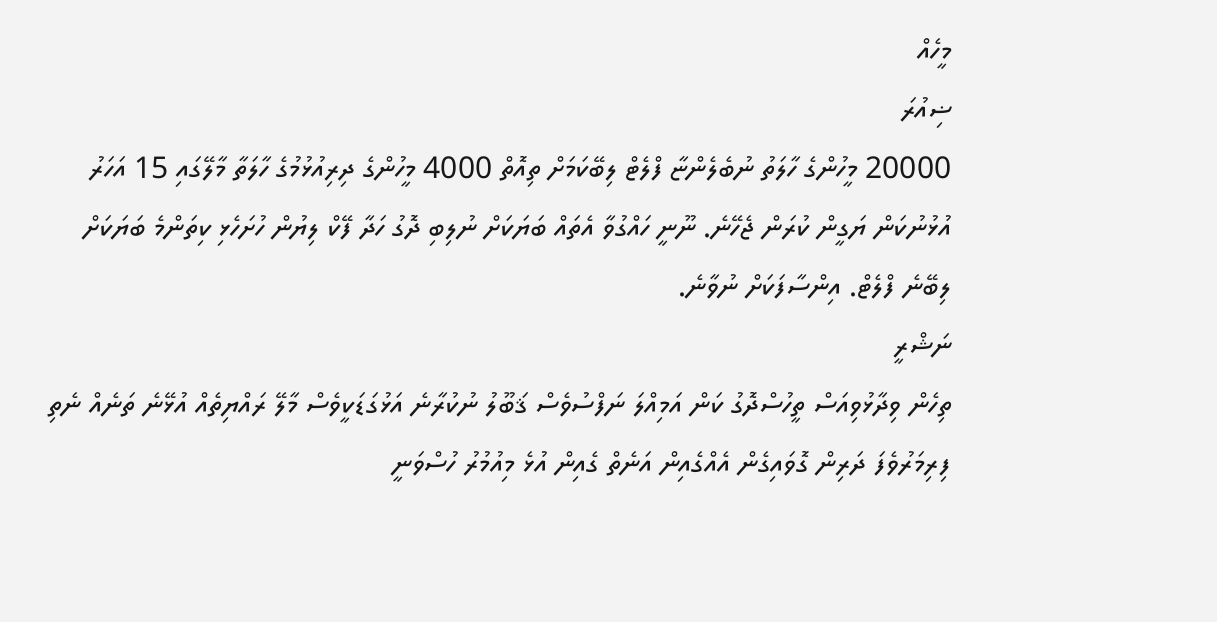މީހެއް
ޟިއުރަ
20000 މީހުންގެ ހާލަތު ނުބެލެންޏާ ފްލެޓް ލިބޭކަމަށް ތިއޮތް 4000 މީހުންގެ ދިރިއުޅުމުގެ ހާލަތާ މާލޭގައި 15 އަހަރު އުޅުނުކަން ޔަގީން ކުރަން ޖެހޭނެ. ނޫނީ ހައްގުވާ އެތައް ބަޔަކަށް ނުލިބި ދޮގު ހަދާ ފޭކް ލިޔުން ހުށަހެޅި ކިތަންމެ ބަޔަކަށް ލިބޭނެ ފްލެޓް. އިންސާފަކަށް ނުވާނެ.
ނަޝްރީ
ތިހެން ވިދާޅުވިއަސް ތީހުސްދޮގު ކަން އަމިއްލަ ނަފްސުވެސް ޤަބޫލު ނުކުރާނެ އަޅުގަޑަކީވެސް މާލޭ ރައްޔިތެއް އުޅޭނެ ތަނެއް ނެތި ފިރިމަރުވެފަ ދަރިން ގޮވައިގެން އެއްގެއިން އަނެތް ގެއިން އުޅެ މިއުމުރު ހުސްވަނީ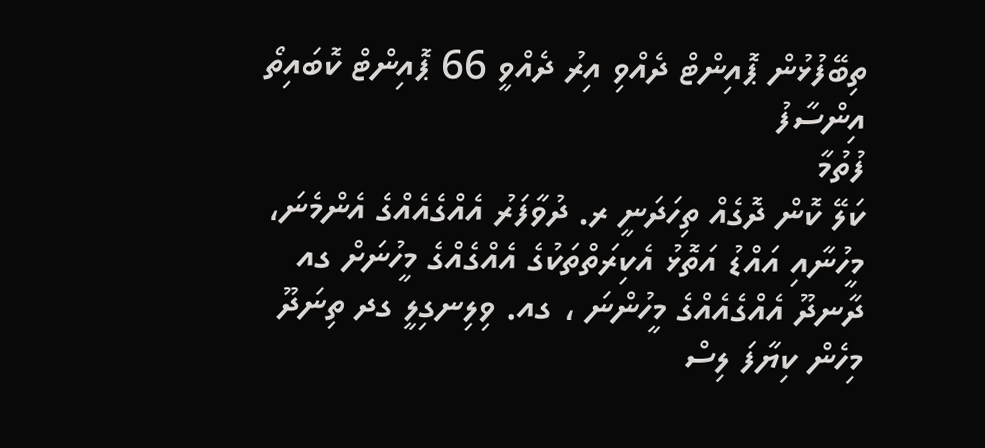ތިބޭފުޅުން ޕޮއިންޓް ދެއްވި އިރު ދެއްވީ 66 ޕޮއިންޓް ކޮބައިތޯ އިންސާފު
ފުތުމާ
ކަލޭ ކޮން ދޮގެއް ތިހަދަނީ ރ. ދުވާފަރު އެއްގެއެއްގެ އެންމެނަ، މީހުނާއި އައްޑު އަތޮޅު އެކިރަތްތަކުގެ އެއްގެއްގެ މީހުނަށް ގއ ދާނދޫ އެއްގެއެއްގެ މީހުންނަ ، ގއ. ވިލިނގިލީ ގދ ތިނަދޫ މިހެން ކިޔާފަ ލިސް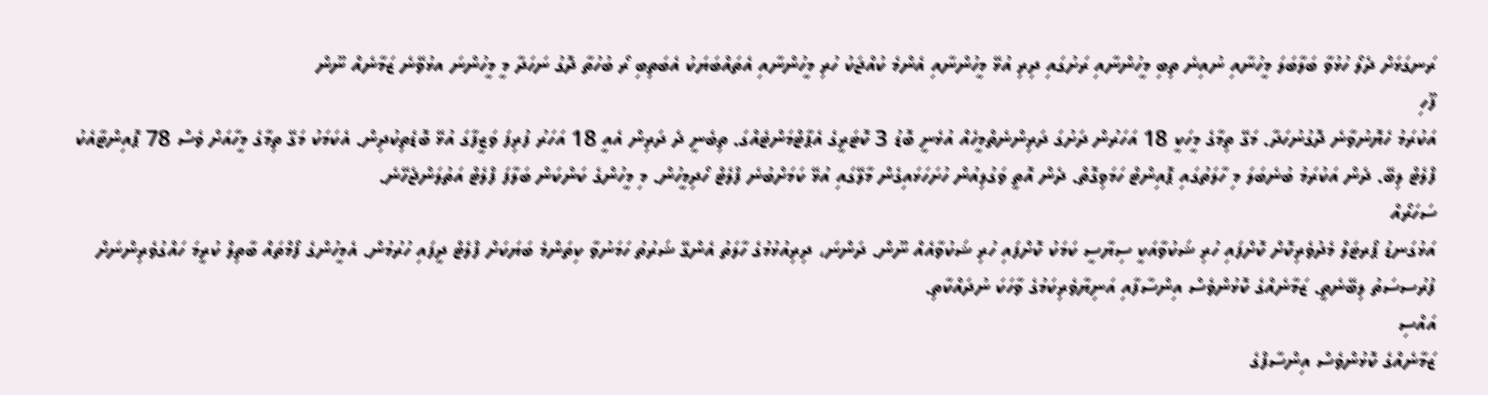ރަނގަޅަށް ދެލޯ ހުޅުވާ ބަލާބަލަ މީހުނާއި ނުއިނެ ތިބި މީހުންނާއި ރަށުގައި ދިރި އުޅޭ މީހުންނާއި އެންމެ ކުއްޖަކު ހުރި މީހުންނާއި އެތައްބަޔަކު އެބަތިބި ރޯ ބުހުތާ ދޮގު ނަހަދާ މީ މީހުންނަ އޅުވޭނެ ޒަމާނެއް ނޫން
ފޫހި
އަކުރަމު ހެޔޮނުވާނެ ދޮގުނުހަދާ. މަގޭ ތިމާގެ މީހަކީ 18 އަހަރުން ދަށުގަ ދަރިންނެތްމީހެއް އުޅެނީ ބޮޑު 3 ކޮޓަރީގެ އެޕާޓްމަންޓެއްގަ. ތިބެނީ ދެ ދަރިން އެއީ 18 އަހަރު ފުރިފަ ވަޒީފާގަ އުޅޭ ބޮޑެތިކުދިން. އެކަމަކު މަގޭ ތިމާގެ މީހާއަށް ވެސް 78 ޕޮއިންޓާއެކު ފްލެޓް ލިބޭ. ދެން އަކުރަމު ބުނެބަލަ މި ހާލަތުގައި ޕޮއިންޓް ހަމަވިގޮތް. ދެން އޮތީ ވަގުލިއުން ހުށަހަޅައިގެން މާލޭގައި އުޅޭ ކަމަށްބުނެ ފްލެޓް ހޯދިމީހުން. މި މީހުންގެ ކަންކަން ބަލާފަ ފްލެޓް އަތުލަންޖެހޭނެ.
ސަހަރޯއް
އަޅުގަނޑު ޕޯރޓަލް މެދުވެރިކޮށް ކޮށްފައި ހުރި ޝަކުވާއަކީ ސިޔާސީ ކަމަކު ކޮށްފައި ހުރި ޝަކުވާއެއް ނޫން. ދަންނަ، ދިރިއުޅުމުގެ ހާލަތު އެންގޭ ޝަރުތު ހަމަނުވާ ކިތަންމެ ބަޔަކަށް ފްލެޓް ދީފައި ހުރުމުން. އެމީހުންގެ ފޯމްތައް ބާތިލް ކުރީމަ ހައްގުވެރިންނަށް ފުރުސސަތު ލިބޭނެތީ. ޒަމާނެއްގެ ކޮޅުންވެސް އިންސާފާއި އަނިޔާވެރިކަމުގެ ވާހަކަ ނުދައްކާތި.
އައްސި
ޒަމާނެއްގެ ކޮޅުންވެސް އިންސާފްގެ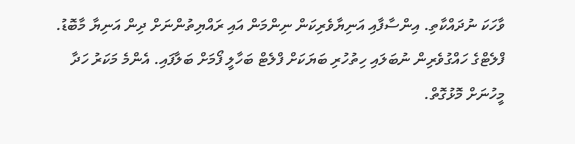ވާހަކަ ނުދައްކާތި. އިންސާފާއި އަނިޔާވެރިކަން ނިންމަން އައި ރައްޔިތުންނަށް ދިން އަނިޔާ މާބޮޑު. ފްލެޓްގެ ހައްގުވެރިން ނުބަލައި ހިތުހުރި ބަޔަކަށް ފްލެޓް ބަހާލީ ފޯމަށް ބަލާފައި. އެންމެ މަކަރު ހަދާ މީހުނަށް މޮޅުގޮތް.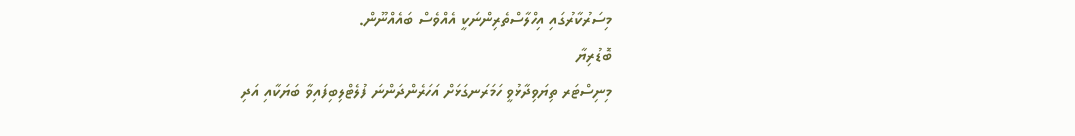މިސަރުކާރުގައި އިހްލާސްތެރިންނަކީ އެއްވެސް ބައެއްނޫން.
ބޮޑުރިޔާ
މިނިސްޓަރ ތިޔަވިދާޅުވީ ހަމަރަނގަޅަށް އަހަރެންދަންނަ ފުލެޓްލިބިފައިވާ ބަޔަކާއި އަދި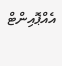އެއްޕޮއިންޓް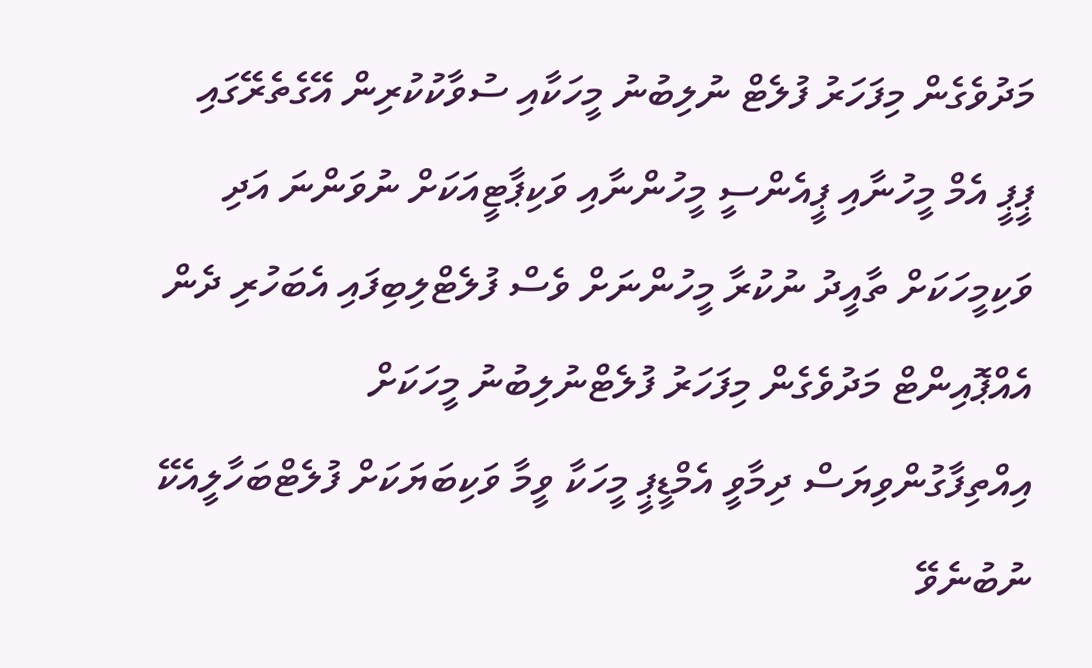މަދުވެގެން މިފަހަރު ފުލެޓް ނުލިބުނު މީހަކާއި ސުވާކުކުރިން އޭގެތެރޭގައި ޕީޕީ އެމް މީހުނާއި ޕީއެންސީ މީހުންނާއި ވަކިޕާޓީއަކަށް ނުވަންނަ އަދި ވަކިމީހަކަށް ތާއީދު ނުކުރާ މީހުންނަށް ވެސް ފުލެޓްލިބިފައި އެބަހުރި ދެން އެއްޕޮއިންޓް މަދުވެގެން މިފަހަރު ފުލެޓްނުލިބުނު މީހަކަށް އިއްތިފާގުންވިޔަސް ދިމާވީ އެމްޑީޕީ މީހަކާ ވީމާ ވަކިބަޔަކަށް ފުލެޓްބަހާލީއެކޭ ނުބުނެވޭ